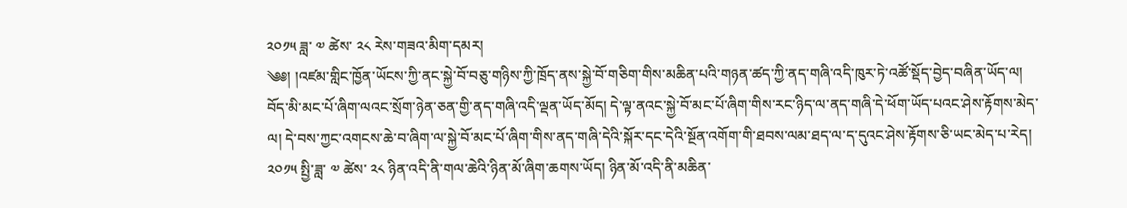༢༠༡༥ ཟླ་ ༧ ཚེས་ ༢༨ རེས་གཟའ་མིག་དམར།
༄༅། །འཛམ་གླིང་ཁྱོན་ཡོངས་ཀྱི་ནང་སྐྱེ་བོ་བཅུ་གཉིས་ཀྱི་ཁྲོད་ནས་སྐྱེ་བོ་གཅིག་གིས་མཆིན་པའི་གཉན་ཚད་ཀྱི་ནད་གཞི་འདི་ཁུར་ཏེ་འཚོ་སྡོད་བྱེད་བཞིན་ཡོད་ལ། བོད་མི་མང་པོ་ཞིག་ལའང་སྲོག་ཉེན་ཅན་གྱི་ནད་གཞི་འདི་ལྡན་ཡོད་མོད། དེ་ལྟ་ནའང་སྐྱེ་བོ་མང་པོ་ཞིག་གིས་རང་ཉིད་ལ་ནད་གཞི་དེ་ཕོག་ཡོད་པའང་ཤེས་རྟོགས་མེད་ལ། དེ་བས་ཀྱང་འགངས་ཆེ་བ་ཞིག་ལ་སྐྱེ་བོ་མང་པོ་ཞིག་གིས་ནད་གཞི་དེའི་སྐོར་དང་དེའི་སྔོན་འགོག་གི་ཐབས་ལམ་ཐད་ལ་ད་དུའང་ཤེས་རྟོགས་ཅི་ཡང་མེད་པ་རེད།
༢༠༡༥ སྤྱི་ཟླ་ ༧ ཚེས་ ༢༨ ཉིན་འདི་ནི་གལ་ཆེའི་ཉིན་མོ་ཞིག་ཆགས་ཡོད། ཉིན་མོ་འདི་ནི་མཆིན་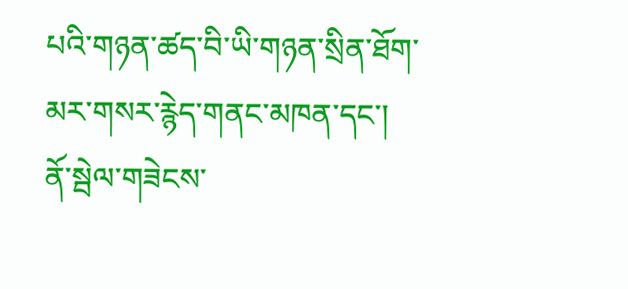པའི་གཉན་ཚད་བི་ཡི་གཉན་སྲིན་ཐོག་མར་གསར་རྙེད་གནང་མཁན་དང་། ནོ་སྦེལ་གཟེངས་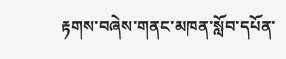རྟགས་བཞེས་གནང་མཁན་སློབ་དཔོན་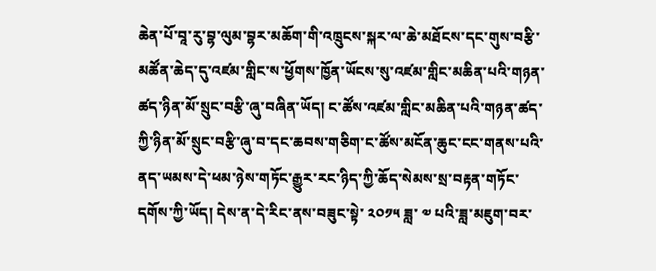ཆེན་པོ་བཱ་རུ་བྷ་ལུམ་བྷར་མཆོག་གི་འཁྲུངས་སྐར་ལ་ཆེ་མཐོངས་དང་གུས་བརྩི་མཚོན་ཆེད་དུ་འཛམ་གླིང་ས་ཕྱོགས་ཁྱོན་ཡོངས་སུ་འཛམ་གླིང་མཆིན་པའི་གཉན་ཚད་ཉིན་མོ་སྲུང་བརྩི་ཞུ་བཞིན་ཡོད། ང་ཚོས་འཛམ་གླིང་མཆིན་པའི་གཉན་ཚད་ཀྱི་ཉིན་མོ་སྲུང་བརྩི་ཞུ་བ་དང་ཆབས་གཅིག་ང་ཚོས་མངོན་ཆུང་ངང་གནས་པའི་ནད་ཡམས་དེ་ཕམ་ཉེས་གཏོང་རྒྱུར་རང་ཉིད་ཀྱི་ཆོད་སེམས་སྲ་བརྟན་གཏོང་དགོས་ཀྱི་ཡོད། དེས་ན་དེ་རིང་ནས་བཟུང་སྟེ་ ༢༠༡༥ ཟླ་ ༧ པའི་ཟླ་མཇུག་བར་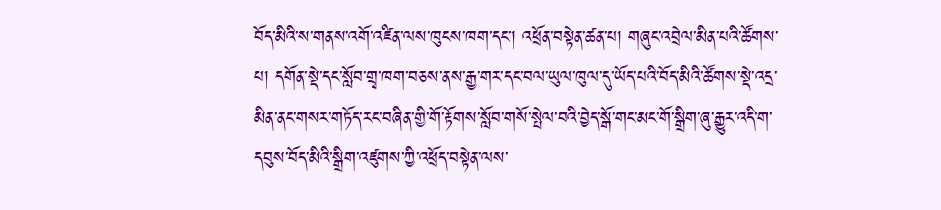བོད་མིའི་ས་གནས་འགོ་འཛིན་ལས་ཁུངས་ཁག་དང་། འཕྲོན་བསྟེན་ཚན་པ། གཞུང་འབྲེལ་མིན་པའི་ཚོགས་པ། དགོན་སྡེ་དང་སློབ་གྲྭ་ཁག་བཅས་ནས་རྒྱ་གར་དང་བལ་ཡུལ་ཁུལ་དུ་ཡོད་པའི་བོད་མིའི་ཚོགས་སྡེ་འདྲ་མིན་ནང་གསར་གཏོད་རང་བཞིན་གྱི་གོ་རྟོགས་སློབ་གསོ་སྤེལ་བའི་བྱེད་སྒོ་གང་མང་གོ་སྒྲིག་ཞུ་རྒྱུར་འདི་ག་དབུས་བོད་མིའི་སྒྲིག་འཛུགས་ཀྱི་འཕྲོད་བསྟེན་ལས་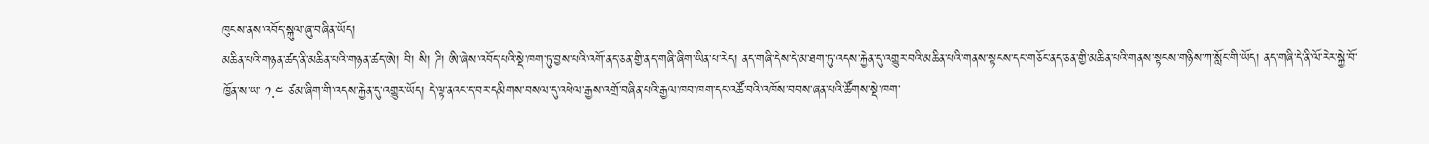ཁུངས་ནས་འབོད་སྐུལ་ཞུ་བཞིན་ཡོད།
མཆིན་པའི་གཉན་ཚད་ནི་མཆིན་པའི་གཉན་ཚད་ཨེ། བི། སི། ཌི། ཨི་ཞེས་འབོད་པའི་སྡེ་ཁག་ཏུ་བྱས་པའི་འགོ་ནད་ཅན་གྱི་ནད་གཞི་ཞིག་ཡིན་པ་རེད། ནད་གཞི་དེས་དེ་མ་ཐག་ཏུ་འདས་རྐྱེན་དུ་འགྱུར་བའི་མཆིན་པའི་གནས་སྟངས་དང་གཅོང་ནད་ཅན་གྱི་མཆིན་པའི་གནས་སྟངས་གཉིས་ཀ་སློང་གི་ཡོད། ནད་གཞི་དེ་ནི་ལོ་རེར་སྐྱེ་བོ་ཁྱོན་ས་ཡ་ ༡.༤ ཙམ་ཞིག་གི་འདས་རྐྱེན་དུ་འགྱུར་ཡོད། དེ་ལྟ་ནའང་ད་བར་དམིགས་བསལ་དུ་འཕེལ་རྒྱས་འགྲོ་བཞིན་པའི་རྒྱལ་ཁབ་ཁག་དང་འཚོ་བའི་འཁོས་བབས་ཞན་པའི་ཚོགས་སྡེ་ཁག་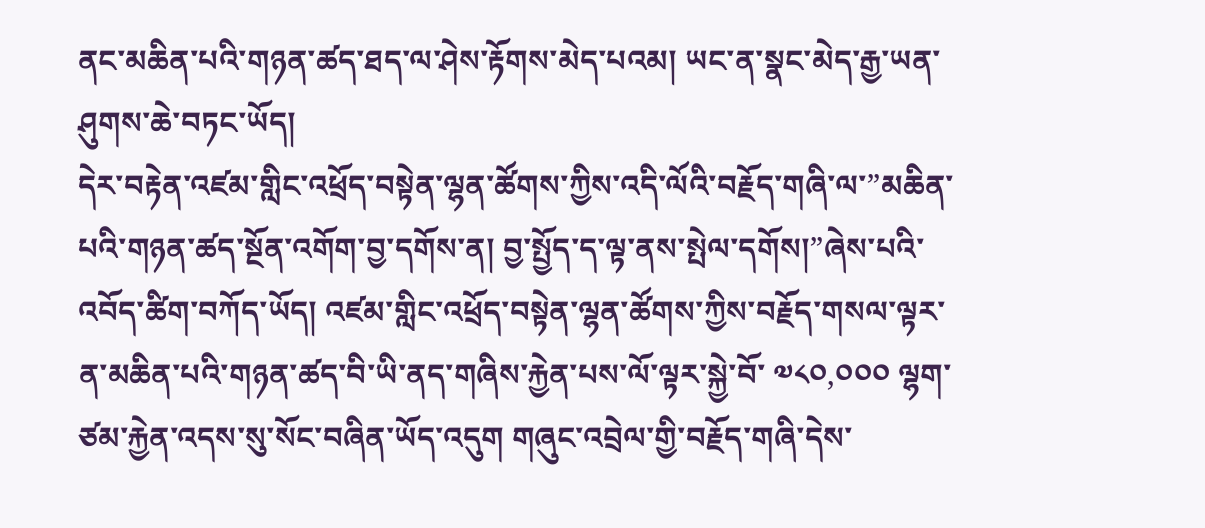ནང་མཆིན་པའི་གཉན་ཚད་ཐད་ལ་ཤེས་རྟོགས་མེད་པའམ། ཡང་ན་སྣང་མེད་རྒྱ་ཡན་ཤུགས་ཆེ་བཏང་ཡོད།
དེར་བརྟེན་འཛམ་གླིང་འཕྲོད་བསྟེན་ལྷན་ཚོགས་ཀྱིས་འདི་ལོའི་བརྗོད་གཞི་ལ་”མཆིན་པའི་གཉན་ཚད་སྔོན་འགོག་བྱ་དགོས་ན། བྱ་སྤྱོད་ད་ལྟ་ནས་སྤེལ་དགོས།”ཞེས་པའི་འབོད་ཚིག་བཀོད་ཡོད། འཛམ་གླིང་འཕྲོད་བསྟེན་ལྷན་ཚོགས་ཀྱིས་བརྗོད་གསལ་ལྟར་ན་མཆིན་པའི་གཉན་ཚད་བི་ཡི་ནད་གཞིས་རྐྱེན་པས་ལོ་ལྟར་སྐྱེ་བོ་ ༧༨༠,༠༠༠ ལྷག་ཙམ་རྐྱེན་འདས་སུ་སོང་བཞིན་ཡོད་འདུག གཞུང་འབྲེལ་གྱི་བརྗོད་གཞི་དེས་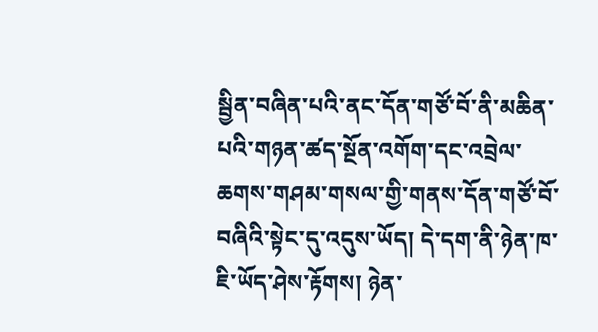སྦྱིན་བཞིན་པའི་ནང་དོན་གཙོ་བོ་ནི་མཆིན་པའི་གཉན་ཚད་སྔོན་འགོག་དང་འབྲེལ་ཆགས་གཤམ་གསལ་གྱི་གནས་དོན་གཙོ་བོ་བཞིའི་སྟེང་དུ་འདུས་ཡོད། དེ་དག་ནི་ཉེན་ཁ་ཇི་ཡོད་ཤེས་རྟོགས། ཉེན་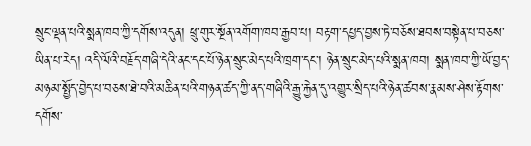སྲུང་ལྡན་པའི་སྨན་ཁབ་ཀྱི་དགོས་འདུན། ཕྲུ་གུར་སྔོན་འགོག་ཁབ་རྒྱབ་པ། བརྟག་དཔྱད་བྱས་ཏེ་བཅོས་ཐབས་བསྟེན་པ་བཅས་ཡིན་པ་རེད། འདི་ལོའི་བརྗོད་གཞི་དེའི་ནང་དང་པོ་ཉེན་སྲུང་མེད་པའི་ཁྲག་དང་། ཉེན་སྲུང་མེད་པའི་སྨན་ཁབ། སྨན་ཁབ་ཀྱི་ཡོ་བྱད་མཉམ་སྤྱོད་བྱེད་པ་བཅས་ཐེ་བའི་མཆིན་པའི་གཉན་ཚད་ཀྱི་ནད་གཞིའི་རྒྱུ་རྐྱེན་དུ་འགྱུར་སྲིད་པའི་ཉེན་ཚབས་རྣམས་ཤེས་རྟོགས་དགོས་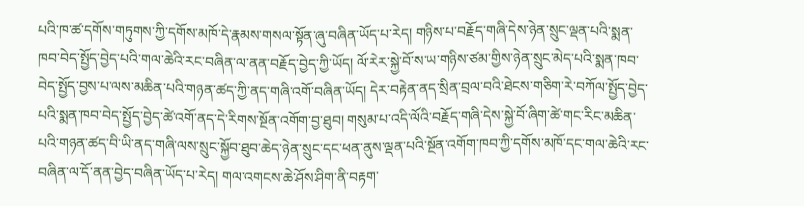པའི་ཁ་ཚ་དགོས་གཏུགས་ཀྱི་དགོས་མཁོ་དེ་རྣམས་གསལ་སྟོན་ཞུ་བཞིན་ཡོད་པ་རེད། གཉིས་པ་བརྗོད་གཞི་དེས་ཉེན་སྲུང་ལྡན་པའི་སྨན་ཁབ་བེད་སྤྱོད་བྱེད་པའི་གལ་ཆེའི་རང་བཞིན་ལ་ནན་བརྗོད་བྱེད་ཀྱི་ཡོད། ལོ་རེར་སྐྱེ་བོ་ས་ཡ་གཉིས་ཙམ་གྱིས་ཉེན་སྲུང་མེད་པའི་སྨན་ཁབ་བེད་སྤྱོད་བྱས་པ་ལས་མཆིན་པའི་གཉན་ཚད་ཀྱི་ནད་གཞི་འགོ་བཞིན་ཡོད། དེར་བརྟེན་ནད་སྲིན་བྲལ་བའི་ཐེངས་གཅིག་རེ་བཀོལ་སྤྱོད་བྱེད་པའི་སྨན་ཁབ་བེད་སྤྱོད་བྱེད་ཚེ་འགོ་ནད་དེ་རིགས་སྔོན་འགོག་བྱ་ཐུབ། གསུམ་པ་འདི་ལོའི་བརྗོད་གཞི་དེས་སྐྱེ་བོ་ཞིག་ཚེ་གང་རིང་མཆིན་པའི་གཉན་ཚད་བི་ཡི་ནད་གཞི་ལས་སྲུང་སྐྱོབ་ཐུབ་ཆེད་ཉེན་སྲུང་དང་ཕན་ནུས་ལྡན་པའི་སྔོན་འགོག་ཁབ་ཀྱི་དགོས་མཁོ་དང་གལ་ཆེའི་རང་བཞིན་ལ་དོ་ནན་བྱེད་བཞིན་ཡོད་པ་རེད། གལ་འགངས་ཆེ་ཤོས་ཤིག་ནི་བརྟག་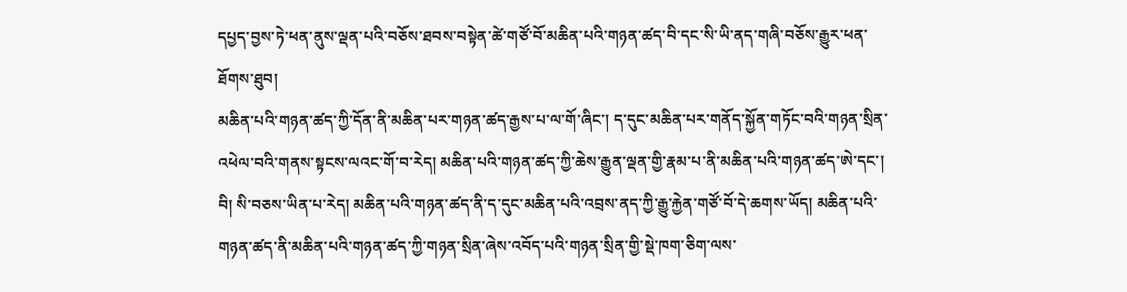དཔྱད་བྱས་ཏེ་ཕན་ནུས་ལྡན་པའི་བཅོས་ཐབས་བསྟེན་ཚེ་གཙོ་བོ་མཆིན་པའི་གཉན་ཚད་བི་དང་སི་ཡི་ནད་གཞི་བཅོས་རྒྱུར་ཕན་ཐོགས་ཐུབ།
མཆིན་པའི་གཉན་ཚད་ཀྱི་དོན་ནི་མཆིན་པར་གཉན་ཚད་རྒྱས་པ་ལ་གོ་ཞིང་། ད་དུང་མཆིན་པར་གནོད་སྐྱོན་གཏོང་བའི་གཉན་སྲིན་འཕེལ་བའི་གནས་སྟངས་ལའང་གོ་བ་རེད། མཆིན་པའི་གཉན་ཚད་ཀྱི་ཆེས་རྒྱུན་ལྡན་གྱི་རྣམ་པ་ནི་མཆིན་པའི་གཉན་ཚད་ཨེ་དང་། བི། སི་བཅས་ཡིན་པ་རེད། མཆིན་པའི་གཉན་ཚད་ནི་ད་དུང་མཆིན་པའི་འབྲས་ནད་ཀྱི་རྒྱུ་རྐྱེན་གཙོ་བོ་དེ་ཆགས་ཡོད། མཆིན་པའི་གཉན་ཚད་ནི་མཆིན་པའི་གཉན་ཚད་ཀྱི་གཉན་སྲིན་ཞེས་འབོད་པའི་གཉན་སྲིན་གྱི་སྡེ་ཁག་ཅིག་ལས་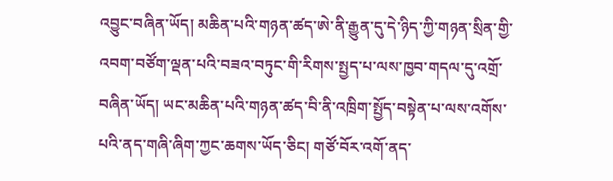འབྱུང་བཞིན་ཡོད། མཆིན་པའི་གཉན་ཚད་ཨེ་ནི་རྒྱུན་དུ་དེ་ཉིད་ཀྱི་གཉན་སྲིན་གྱི་འབག་བཙོག་ལྡན་པའི་བཟའ་བཏུང་གི་རིགས་སྤྱད་པ་ལས་ཁྱབ་གདལ་དུ་འགྲོ་བཞིན་ཡོད། ཡང་མཆིན་པའི་གཉན་ཚད་བི་ནི་འཁྲིག་སྤྱོད་བསྟེན་པ་ལས་འགོས་པའི་ནད་གཞི་ཞིག་ཀྱང་ཆགས་ཡོད་ཅིང། གཙོ་བོར་འགོ་ནད་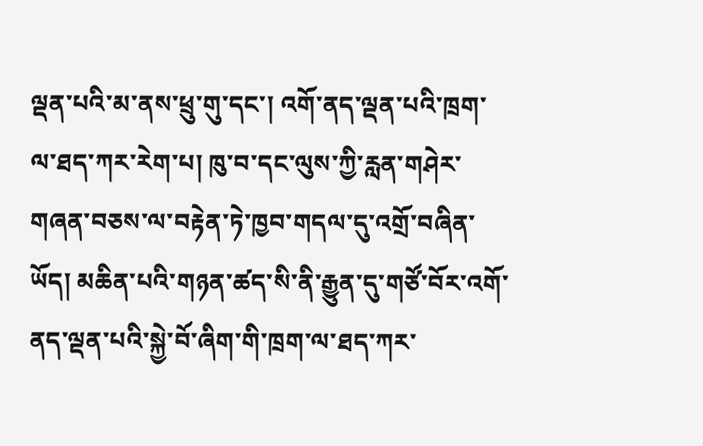ལྡན་པའི་མ་ནས་ཕྲུ་གུ་དང་། འགོ་ནད་ལྡན་པའི་ཁྲག་ལ་ཐད་ཀར་རེག་པ། ཁུ་བ་དང་ལུས་ཀྱི་རླན་གཤེར་གཞན་བཅས་ལ་བརྟེན་ཏེ་ཁྱབ་གདལ་དུ་འགྲོ་བཞིན་ཡོད། མཆིན་པའི་གཉན་ཚད་སི་ནི་རྒྱུན་དུ་གཙོ་བོར་འགོ་ནད་ལྡན་པའི་སྐྱེ་བོ་ཞིག་གི་ཁྲག་ལ་ཐད་ཀར་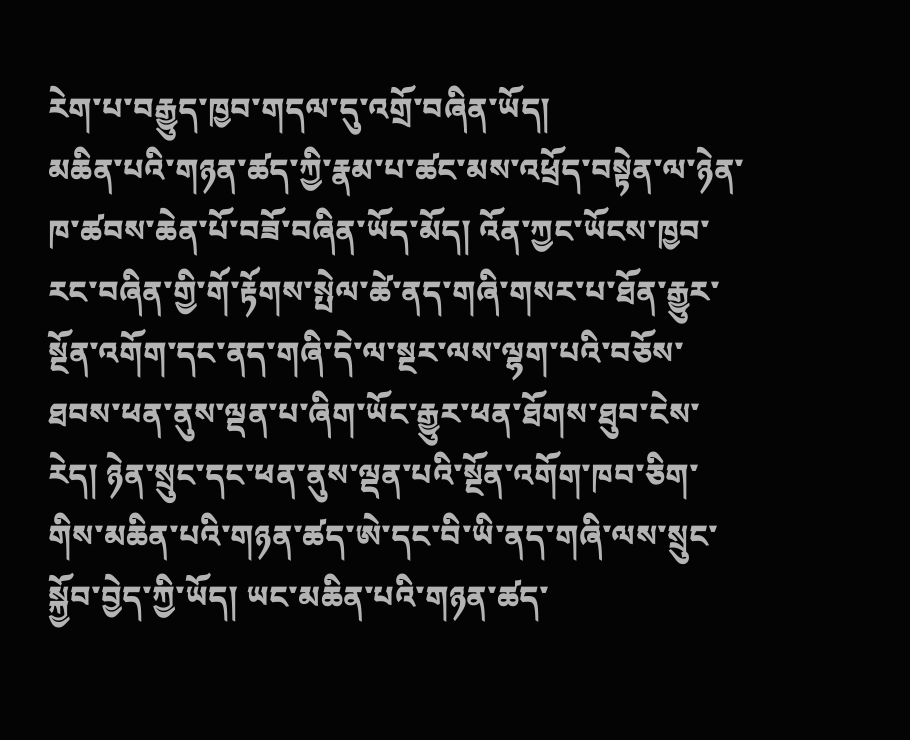རེག་པ་བརྒྱུད་ཁྱབ་གདལ་དུ་འགྲོ་བཞིན་ཡོད།
མཆིན་པའི་གཉན་ཚད་ཀྱི་རྣམ་པ་ཚང་མས་འཕྲོད་བསྟེན་ལ་ཉེན་ཁ་ཚབས་ཆེན་པོ་བཟོ་བཞིན་ཡོད་མོད། འོན་ཀྱང་ཡོངས་ཁྱབ་རང་བཞིན་གྱི་གོ་རྟོགས་སྤེལ་ཚེ་ནད་གཞི་གསར་པ་ཐོན་རྒྱུར་སྔོན་འགོག་དང་ནད་གཞི་དེ་ལ་སྔར་ལས་ལྷག་པའི་བཅོས་ཐབས་ཕན་ནུས་ལྡན་པ་ཞིག་ཡོང་རྒྱུར་ཕན་ཐོགས་ཐུབ་ངེས་རེད། ཉེན་སྲུང་དང་ཕན་ནུས་ལྡན་པའི་སྔོན་འགོག་ཁབ་ཅིག་གིས་མཆིན་པའི་གཉན་ཚད་ཨེ་དང་བི་ཡི་ནད་གཞི་ལས་སྲུང་སྐྱོབ་བྱེད་ཀྱི་ཡོད། ཡང་མཆིན་པའི་གཉན་ཚད་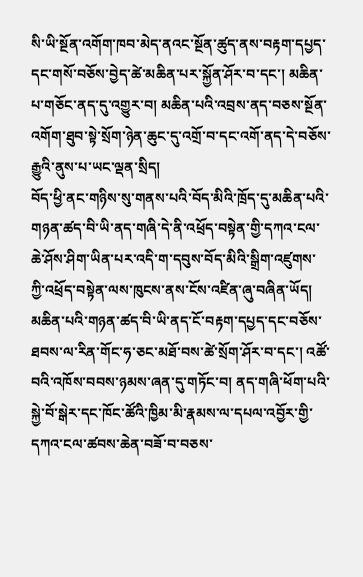སི་ཡི་སྔོན་འགོག་ཁབ་མེད་ནའང་སྔོན་ཚུད་ནས་བརྟག་དཔྱད་དང་གསོ་བཅོས་བྱེད་ཚེ་མཆིན་པར་སྐྱོན་ཤོར་བ་དང་། མཆིན་པ་གཅོང་ནད་དུ་འགྱུར་བ། མཆིན་པའི་འབྲས་ནད་བཅས་སྔོན་འགོག་ཐུབ་སྟེ་སྲོག་ཉེན་ཆུང་དུ་འགྲོ་བ་དང་འགོ་ནད་དེ་བཅོས་རྒྱུའི་ནུས་པ་ཡང་ལྡན་སྲིད།
བོད་ཕྱི་ནང་གཉིས་སུ་གནས་པའི་བོད་མིའི་ཁྲོད་དུ་མཆིན་པའི་གཉན་ཚད་བི་ཡི་ནད་གཞི་དེ་ནི་འཕྲོད་བསྟེན་གྱི་དཀའ་ངལ་ཆེ་ཤོས་ཤིག་ཡིན་པར་འདི་ག་དབུས་བོད་མིའི་སྒྲིག་འཛུགས་ཀྱི་འཕྲོད་བསྟེན་ལས་ཁུངས་ནས་ངོས་འཛིན་ཞུ་བཞིན་ཡོད། མཆིན་པའི་གཉན་ཚད་བི་ཡི་ནད་ངོ་བརྟག་དཔྱད་དང་བཅོས་ཐབས་ལ་རིན་གོང་ཧ་ཅང་མཐོ་བས་ཚེ་སྲོག་ཤོར་བ་དང་། འཚོ་བའི་འཁོས་བབས་ཉམས་ཞན་དུ་གཏོང་བ། ནད་གཞི་ཕོག་པའི་སྐྱེ་བོ་སྒེར་དང་ཁོང་ཚོའི་ཁྱིམ་མི་རྣམས་ལ་དཔལ་འབྱོར་གྱི་དཀའ་ངལ་ཚབས་ཆེན་བཟོ་བ་བཅས་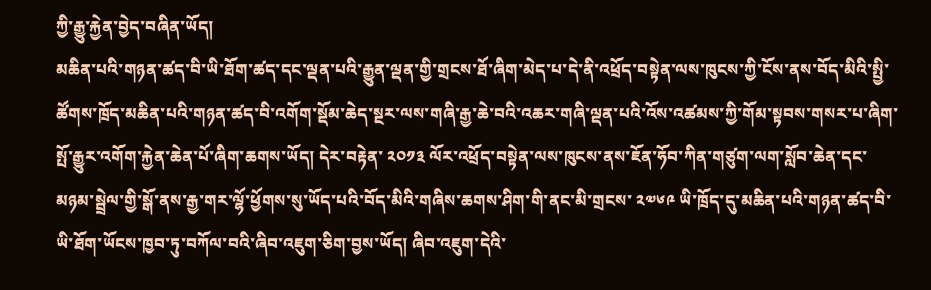ཀྱི་རྒྱུ་རྐྱེན་བྱེད་བཞིན་ཡོད།
མཆིན་པའི་གཉན་ཚད་བི་ཡི་ཐོག་ཚད་དང་ལྡན་པའི་རྒྱུན་ལྡན་གྱི་གྲངས་ཐོ་ཞིག་མེད་པ་དེ་ནི་འཕྲོད་བསྟེན་ལས་ཁུངས་ཀྱི་ངོས་ནས་བོད་མིའི་སྤྱི་ཚོགས་ཁྲོད་མཆིན་པའི་གཉན་ཚད་བི་འགོག་སྡོམ་ཆེད་སྔར་ལས་གཞི་རྒྱ་ཆེ་བའི་འཆར་གཞི་ལྡན་པའི་འོས་འཚམས་ཀྱི་གོམ་སྟབས་གསར་པ་ཞིག་སྤོ་རྒྱུར་འགོག་རྐྱེན་ཆེན་པོ་ཞིག་ཆགས་ཡོད། དེར་བརྟེན་ ༢༠༡༣ ལོར་འཕྲོད་བསྟེན་ལས་ཁུངས་ནས་ཇོན་ཧོབ་ཀིན་གཙུག་ལག་སློབ་ཆེན་དང་མཉམ་སྦྲེལ་གྱི་སྒོ་ནས་རྒྱ་གར་ལྷོ་ཕྱོགས་སུ་ཡོད་པའི་བོད་མིའི་གཞིས་ཆགས་ཤིག་གི་ནང་མི་གྲངས་ ༢༧༦༩ ཡི་ཁྲོད་དུ་མཆིན་པའི་གཉན་ཚད་བི་ཡི་ཐོག་ཡོངས་ཁྱབ་ཏུ་བཀོལ་བའི་ཞིབ་འཇུག་ཅིག་བྱས་ཡོད། ཞིབ་འཇུག་དེའི་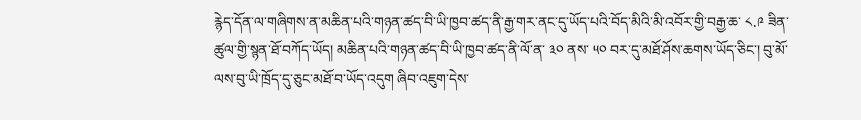རྙེད་དོན་ལ་གཞིགས་ན་མཆིན་པའི་གཉན་ཚད་བི་ཡི་ཁྱབ་ཚད་ནི་རྒྱ་གར་ནང་དུ་ཡོད་པའི་བོད་མིའི་མི་འབོར་གྱི་བརྒྱ་ཆ་ ༨.༩ ཟིན་ཚུལ་གྱི་སྙན་ཐོ་བཀོད་ཡོད། མཆིན་པའི་གཉན་ཚད་བི་ཡི་ཁྱབ་ཚད་ནི་ལོ་ན་ ༣༠ ནས་ ༥༠ བར་དུ་མཐོ་ཤོས་ཆགས་ཡོད་ཅིང་། བུ་མོ་ལས་བུ་ཡི་ཁྲོད་དུ་ཅུང་མཐོ་བ་ཡོད་འདུག ཞིབ་འཇུག་དེས་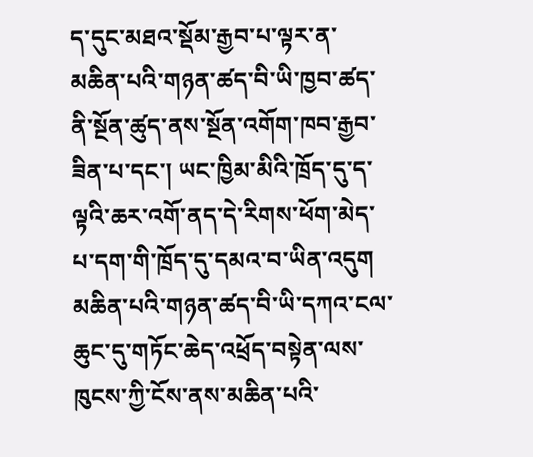ད་དུང་མཐའ་སྡོམ་རྒྱབ་པ་ལྟར་ན་མཆིན་པའི་གཉན་ཚད་བི་ཡི་ཁྱབ་ཚད་ནི་སྔོན་ཚུད་ནས་སྔོན་འགོག་ཁབ་རྒྱབ་ཟིན་པ་དང་། ཡང་ཁྱིམ་མིའི་ཁྲོད་དུ་ད་ལྟའི་ཆར་འགོ་ནད་དེ་རིགས་ཕོག་མེད་པ་དག་གི་ཁྲོད་དུ་དམའ་བ་ཡིན་འདུག
མཆིན་པའི་གཉན་ཚད་བི་ཡི་དཀའ་ངལ་ཆུང་དུ་གཏོང་ཆེད་འཕྲོད་བསྟེན་ལས་ཁུངས་ཀྱི་ངོས་ནས་མཆིན་པའི་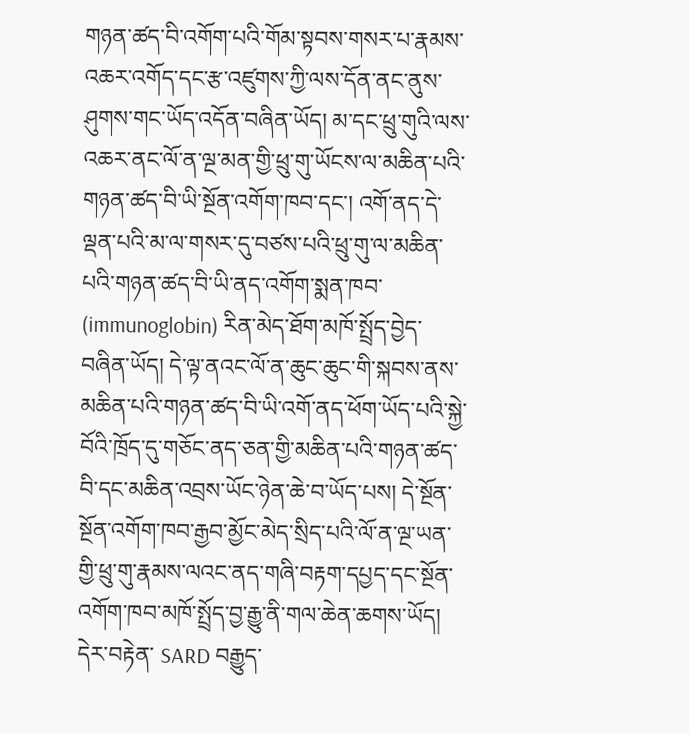གཉན་ཚད་བི་འགོག་པའི་གོམ་སྟབས་གསར་པ་རྣམས་འཆར་འགོད་དང་རྩ་འཛུགས་ཀྱི་ལས་དོན་ནང་ནུས་ཤུགས་གང་ཡོད་འདོན་བཞིན་ཡོད། མ་དང་ཕྲུ་གུའི་ལས་འཆར་ནང་ལོ་ན་ལྔ་མན་གྱི་ཕྲུ་གུ་ཡོངས་ལ་མཆིན་པའི་གཉན་ཚད་བི་ཡི་སྔོན་འགོག་ཁབ་དང་། འགོ་ནད་དེ་ལྡན་པའི་མ་ལ་གསར་དུ་བཙས་པའི་ཕྲུ་གུ་ལ་མཆིན་པའི་གཉན་ཚད་བི་ཡི་ནད་འགོག་སྨན་ཁབ་ (immunoglobin) རིན་མེད་ཐོག་མཁོ་སྤྲོད་བྱེད་བཞིན་ཡོད། དེ་ལྟ་ནའང་ལོ་ན་ཆུང་ཆུང་གི་སྐབས་ནས་མཆིན་པའི་གཉན་ཚད་བི་ཡི་འགོ་ནད་ཕོག་ཡོད་པའི་སྐྱེ་བོའི་ཁྲོད་དུ་གཅོང་ནད་ཅན་གྱི་མཆིན་པའི་གཉན་ཚད་བི་དང་མཆིན་འབྲས་ཡོང་ཉེན་ཆེ་བ་ཡོད་པས། དེ་སྔོན་སྔོན་འགོག་ཁབ་རྒྱབ་མྱོང་མེད་སྲིད་པའི་ལོ་ན་ལྔ་ཡན་གྱི་ཕྲུ་གུ་རྣམས་ལའང་ནད་གཞི་བརྟག་དཔྱད་དང་སྔོན་འགོག་ཁབ་མཁོ་སྤྲོད་བྱ་རྒྱུ་ནི་གལ་ཆེན་ཆགས་ཡོད། དེར་བརྟེན་ SARD བརྒྱུད་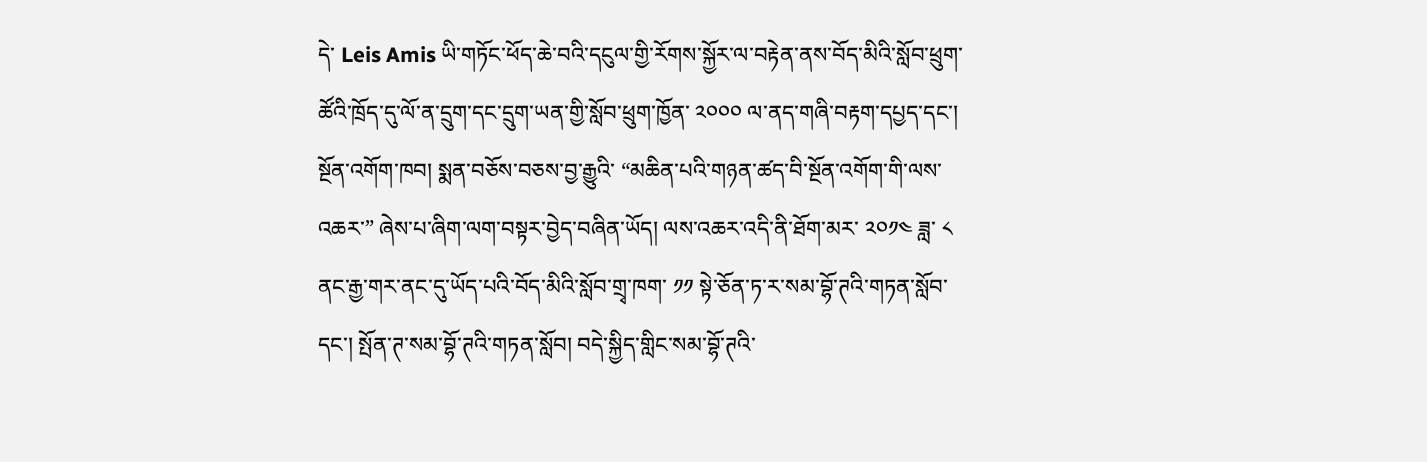དེ་ Leis Amis ཡི་གཏོང་ཕོད་ཆེ་བའི་དངུལ་གྱི་རོགས་སྐྱོར་ལ་བརྟེན་ནས་བོད་མིའི་སློབ་ཕྲུག་ཚོའི་ཁྲོད་དུ་ལོ་ན་དྲུག་དང་དྲུག་ཡན་གྱི་སློབ་ཕྲུག་ཁྱོན་ ༢༠༠༠ ལ་ནད་གཞི་བརྟག་དཔྱད་དང་། སྔོན་འགོག་ཁབ། སྨན་བཅོས་བཅས་བྱ་རྒྱུའི་ “མཆིན་པའི་གཉན་ཚད་བི་སྔོན་འགོག་གི་ལས་འཆར་” ཞེས་པ་ཞིག་ལག་བསྟར་བྱེད་བཞིན་ཡོད། ལས་འཆར་འདི་ནི་ཐོག་མར་ ༢༠༡༤ ཟླ་ ༨ ནང་རྒྱ་གར་ནང་དུ་ཡོད་པའི་བོད་མིའི་སློབ་གྲྭ་ཁག་ ༡༡ སྟེ་ཅོན་ཏ་ར་སམ་བྷོ་ཊའི་གཏན་སློབ་དང་། སྤོན་ཊ་སམ་བྷོ་ཊའི་གཏན་སློབ། བདེ་སྐྱིད་གླིང་སམ་བྷོ་ཊའི་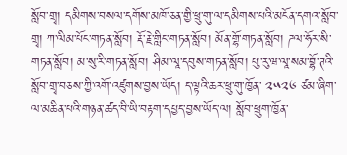སློབ་གྲྭ། དམིགས་བསལ་དགོས་མཁོ་ཅན་གྱི་ཕྲུ་གུ་ལ་དམིགས་པའི་མངོན་དགའ་སློབ་གྲྭ། ཀ་ལིམ་པོང་གཏན་སློབ། རྡོ་རྗེ་གླིང་གཏན་སློབ། མོན་གྷོ་གཏན་སློབ། ཌལ་ཧོར་སི་གཏན་སློབ། མ་སུ་རི་གཏན་སློབ། ཤིམ་ལཱ་དབུས་གཏན་སློབ། པུ་རུ་ཝ་ལཱ་སམ་བྷོ་ཊའི་སློབ་གྲྭ་བཅས་ཀྱི་འགོ་འཛུགས་བྱས་ཡོད། ད་ལྟའི་ཆར་ཕྲུ་གུ་ཁྱོན་ ༢༥༢༦ ཙམ་ཞིག་ལ་མཆིན་པའི་གཉན་ཚད་བི་ཡི་བརྟག་དཔྱད་བྱས་ཡོད་ལ། སློབ་ཕྲུག་ཁྱོན་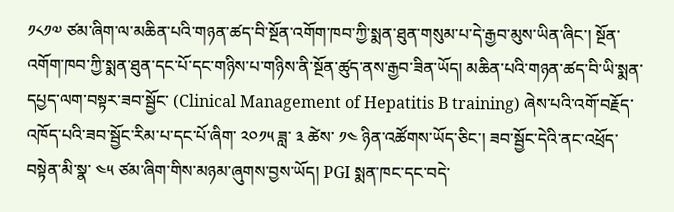༡༨༡༧ ཙམ་ཞིག་ལ་མཆིན་པའི་གཉན་ཚད་བི་སྔོན་འགོག་ཁབ་ཀྱི་སྨན་ཐུན་གསུམ་པ་དེ་རྒྱབ་མུས་ཡིན་ཞིང་། སྔོན་འགོག་ཁབ་ཀྱི་སྨན་ཐུན་དང་པོ་དང་གཉིས་པ་གཉིས་ནི་སྔོན་ཚུད་ནས་རྒྱབ་ཟིན་ཡོད། མཆིན་པའི་གཉན་ཚད་བི་ཡི་སྨན་དཔྱད་ལག་བསྟར་ཟབ་སྦྱོང་ (Clinical Management of Hepatitis B training) ཞེས་པའི་འགོ་བརྗོད་འཁོད་པའི་ཟབ་སྦྱོང་རིམ་པ་དང་པོ་ཞིག་ ༢༠༡༥ ཟླ་ ༣ ཚེས་ ༡༤ ཉིན་འཚོགས་ཡོད་ཅིང་། ཟབ་སྦྱོང་དེའི་ནང་འཕྲོད་བསྟེན་མི་སྣ་ ༤༥ ཙམ་ཞིག་གིས་མཉམ་ཞུགས་བྱས་ཡོད། PGI སྨན་ཁང་དང་བདེ་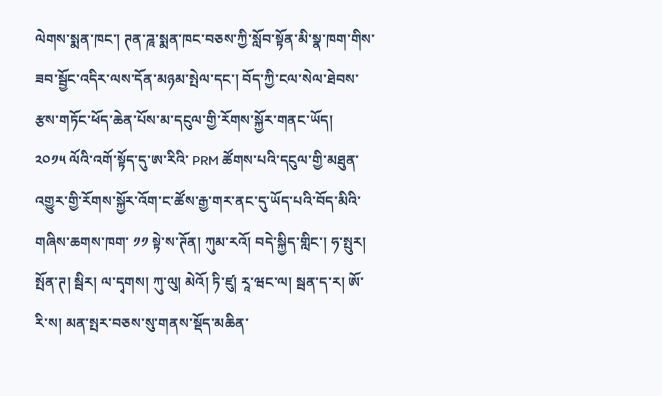ལེགས་སྨན་ཁང་། ཊན་ཌཱ་སྨན་ཁང་བཅས་ཀྱི་སློབ་སྟོན་མི་སྣ་ཁག་གིས་ཟབ་སྦྱོང་འདིར་ལས་དོན་མཉམ་སྤེལ་དང་། བོད་ཀྱི་ངལ་སེལ་ཐེབས་རྩས་གཏོང་ཕོད་ཆེན་པོས་མ་དངུལ་གྱི་རོགས་སྐྱོར་གནང་ཡོད།
༢༠༡༥ ལོའི་འགོ་སྟོད་དུ་ཨ་རིའི་ PRM ཚོགས་པའི་དངུལ་གྱི་མཐུན་འགྱུར་གྱི་རོགས་སྐྱོར་འོག་ང་ཚོས་རྒྱ་གར་ནང་དུ་ཡོད་པའི་བོད་མིའི་གཞིས་ཆགས་ཁག་ ༡༡ སྟེ་ས་ཊོན། ཀུམ་རའོ། བདེ་སྐྱིད་གླིང་། ཧ་སྤུར། སྤོན་ཊ། སྦིར། ལ་དྭགས། ཀུ་ལུ། མེའོ། ཏི་ཛུ། རཱ་ཝང་ལ། སྦན་ད་ར། ཨོ་རི་ས། མན་སྤར་བཅས་སུ་གནས་སྡོད་མཆིན་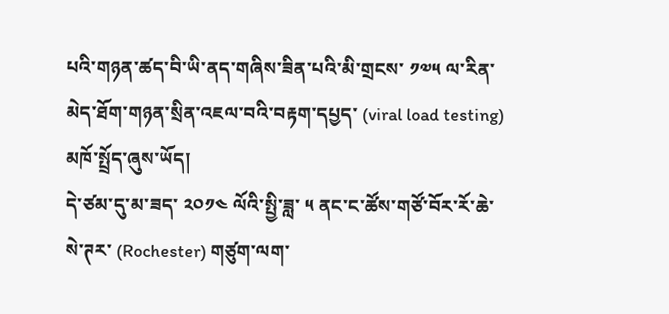པའི་གཉན་ཚད་བི་ཡི་ནད་གཞིས་ཟིན་པའི་མི་གྲངས་ ༡༧༥ ལ་རིན་མེད་ཐོག་གཉན་སྲིན་འཇལ་བའི་བརྟག་དཔྱད་ (viral load testing) མཁོ་སྤྲོད་ཞུས་ཡོད།
དེ་ཙམ་དུ་མ་ཟད་ ༢༠༡༤ ལོའི་སྤྱི་ཟླ་ ༥ ནང་ང་ཚོས་གཙོ་བོར་རོ་ཆེ་སེ་ཊར་ (Rochester) གཙུག་ལག་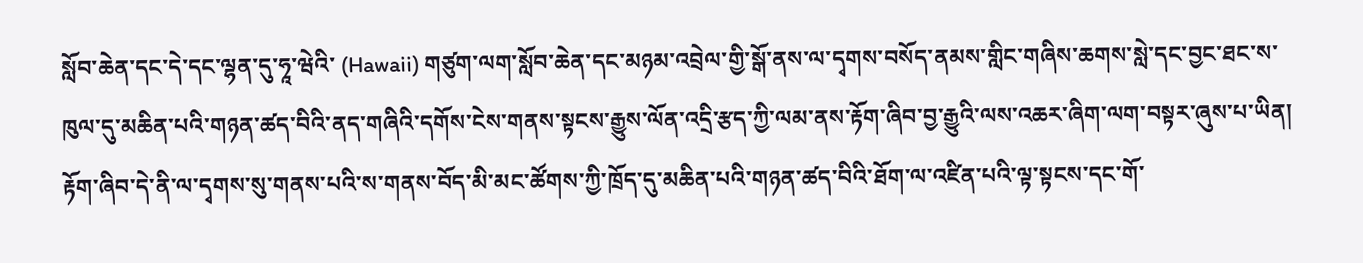སློབ་ཆེན་དང་དེ་དང་ལྷན་དུ་ཧཱ་ཝེའི་ (Hawaii) གཙུག་ལག་སློབ་ཆེན་དང་མཉམ་འབྲེལ་གྱི་སྒོ་ནས་ལ་དྭགས་བསོད་ནམས་གླིང་གཞིས་ཆགས་སླེ་དང་བྱང་ཐང་ས་ཁུལ་དུ་མཆིན་པའི་གཉན་ཚད་བིའི་ནད་གཞིའི་དགོས་ངེས་གནས་སྟངས་རྒྱུས་ལོན་འདྲི་རྩད་ཀྱི་ལམ་ནས་རྟོག་ཞིབ་བྱ་རྒྱུའི་ལས་འཆར་ཞིག་ལག་བསྟར་ཞུས་པ་ཡིན། རྟོག་ཞིབ་དེ་ནི་ལ་དྭགས་སུ་གནས་པའི་ས་གནས་བོད་མི་མང་ཚོགས་ཀྱི་ཁྲོད་དུ་མཆིན་པའི་གཉན་ཚད་བིའི་ཐོག་ལ་འཛིན་པའི་ལྟ་སྟངས་དང་གོ་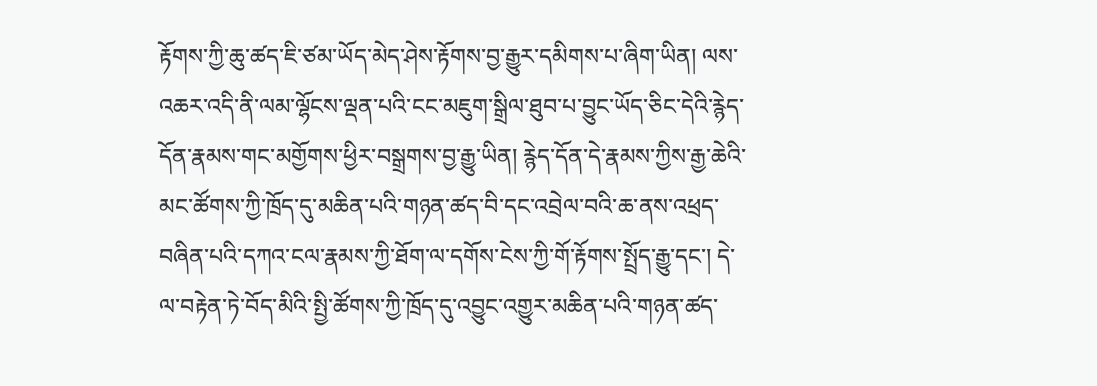རྟོགས་ཀྱི་ཆུ་ཚད་ཇི་ཙམ་ཡོད་མེད་ཤེས་རྟོགས་བྱ་རྒྱུར་དམིགས་པ་ཞིག་ཡིན། ལས་འཆར་འདི་ནི་ལམ་ལྷོངས་ལྡན་པའི་ངང་མཇུག་སྒྲིལ་ཐུབ་པ་བྱུང་ཡོད་ཅིང་དེའི་རྙེད་དོན་རྣམས་གང་མགྱོགས་ཕྱིར་བསྒྲགས་བྱ་རྒྱུ་ཡིན། རྙེད་དོན་དེ་རྣམས་ཀྱིས་རྒྱ་ཆེའི་མང་ཚོགས་ཀྱི་ཁྲོད་དུ་མཆིན་པའི་གཉན་ཚད་བི་དང་འབྲེལ་བའི་ཆ་ནས་འཕྲད་བཞིན་པའི་དཀའ་ངལ་རྣམས་ཀྱི་ཐོག་ལ་དགོས་ངེས་ཀྱི་གོ་རྟོགས་སྤྲོད་རྒྱུ་དང་། དེ་ལ་བརྟེན་ཏེ་བོད་མིའི་སྤྱི་ཚོགས་ཀྱི་ཁྲོད་དུ་འབྱུང་འགྱུར་མཆིན་པའི་གཉན་ཚད་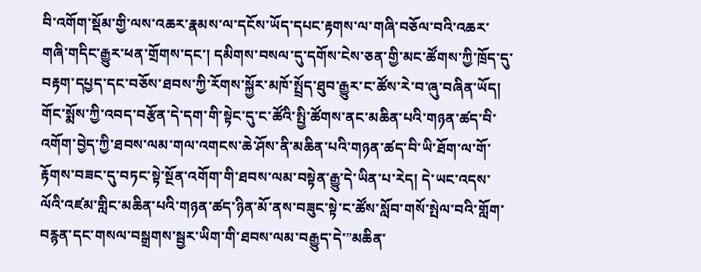བི་འགོག་སྡོམ་གྱི་ལས་འཆར་རྣམས་ལ་དངོས་ཡོད་དཔང་རྟགས་ལ་གཞི་བཅོལ་བའི་འཆར་གཞི་གདིང་རྒྱུར་ཕན་གྲོགས་དང་། དམིགས་བསལ་དུ་དགོས་ངེས་ཅན་གྱི་མང་ཚོགས་ཀྱི་ཁྲོད་དུ་བརྟག་དཔྱད་དང་བཅོས་ཐབས་ཀྱི་རོགས་སྐྱོར་མཁོ་སྤྲོད་ཐུབ་རྒྱུར་ང་ཚོས་རེ་བ་ཞུ་བཞིན་ཡོད།
གོང་སྨོས་ཀྱི་འབད་བརྩོན་དེ་དག་གི་སྟེང་དུ་ང་ཚོའི་སྤྱི་ཚོགས་ནང་མཆིན་པའི་གཉན་ཚད་བི་འགོག་བྱེད་ཀྱི་ཐབས་ལམ་གལ་འགངས་ཆེ་ཤོས་ནི་མཆིན་པའི་གཉན་ཚད་བི་ཡི་ཐོག་ལ་གོ་རྟོགས་བཟང་དུ་བཏང་སྟེ་སྔོན་འགོག་གི་ཐབས་ལམ་བསྟེན་རྒྱུ་དེ་ཡིན་པ་རེད། དེ་ཡང་འདས་ལོའི་འཛམ་གླིང་མཆིན་པའི་གཉན་ཚད་ཉིན་མོ་ནས་བཟུང་སྟེ་ང་ཚོས་སློབ་གསོ་སྤེལ་བའི་གློག་བརྙན་དང་གསལ་བསྒྲགས་སྦྱར་ཡིག་གི་ཐབས་ལམ་བརྒྱུད་དེ་”མཆིན་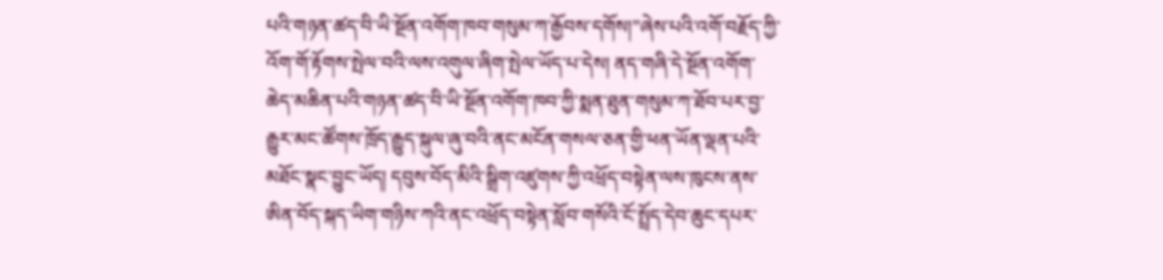པའི་གཉན་ཚད་བི་ཡི་སྔོན་འགོག་ཁབ་གསུམ་ཀ་རྒྱོབས་དགོས།”ཞེས་པའི་འགོ་བརྗོད་ཀྱི་འོག་གོ་རྟོགས་སྤེལ་བའི་ལས་འགུལ་ཞིག་སྤེལ་ཡོད་པ་དེས། ནད་གཞི་དེ་སྔོན་འགོག་ཆེད་མཆིན་པའི་གཉན་ཚད་བི་ཡི་སྔོན་འགོག་ཁབ་ཀྱི་སྨན་ཐུན་གསུམ་ཀ་ཐོབ་པར་བྱ་རྒྱུར་མང་ཚོགས་ཁྲོད་རྒྱུད་སྐུལ་ཞུ་བའི་ནང་མངོན་གསལ་ཅན་གྱི་ཕན་ཡོན་ལྡན་པའི་མཐོང་སྣང་བྱུང་ཡོད། དབུས་བོད་མིའི་སྒྲིག་འཛུགས་ཀྱི་འཕྲོད་བསྟེན་ལས་ཁུངས་ནས་ཨིན་བོད་སྐད་ཡིག་གཉིས་ཀའི་ནང་འཕྲོད་བསྟེན་སློབ་གསོའི་ངོ་སྤྲོད་དེབ་ཆུང་དཔར་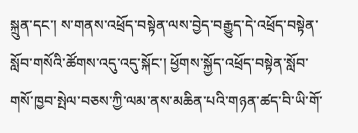སྐྲུན་དང་། ས་གནས་འཕྲོད་བསྟེན་ལས་བྱེད་བརྒྱུད་དེ་འཕྲོད་བསྟེན་སློབ་གསོའི་ཚོགས་འདུ་འདུ་སྐོང་། ཕྱོགས་སྐྱོད་འཕྲོད་བསྟེན་སློབ་གསོ་ཁྱབ་སྤེལ་བཅས་ཀྱི་ལམ་ནས་མཆིན་པའི་གཉན་ཚད་བི་ཡི་གོ་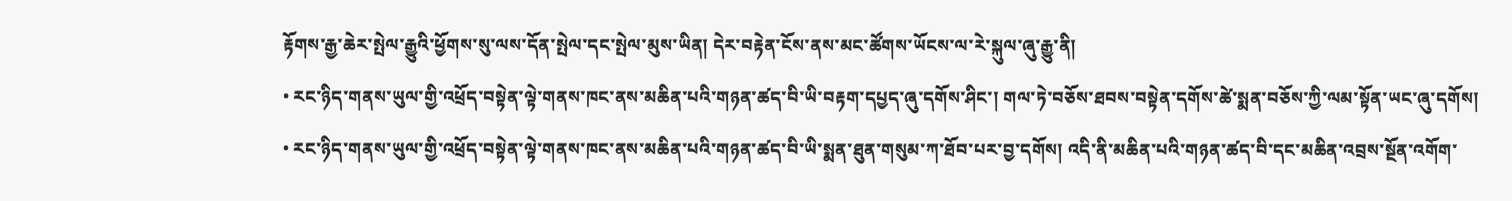རྟོགས་རྒྱ་ཆེར་སྤེལ་རྒྱུའི་ཕྱོགས་སུ་ལས་དོན་སྤེལ་དང་སྤེལ་མུས་ཡིན། དེར་བརྟེན་ངོས་ནས་མང་ཚོགས་ཡོངས་ལ་རེ་སྐུལ་ཞུ་རྒྱུ་ནི།
• རང་ཉིད་གནས་ཡུལ་གྱི་འཕྲོད་བསྟེན་ལྟེ་གནས་ཁང་ནས་མཆིན་པའི་གཉན་ཚད་བི་ཡི་བརྟག་དཔྱད་ཞུ་དགོས་ཤིང་། གལ་ཏེ་བཅོས་ཐབས་བསྟེན་དགོས་ཚེ་སྨན་བཅོས་ཀྱི་ལམ་སྟོན་ཡང་ཞུ་དགོས།
• རང་ཉིད་གནས་ཡུལ་གྱི་འཕྲོད་བསྟེན་ལྟེ་གནས་ཁང་ནས་མཆིན་པའི་གཉན་ཚད་བི་ཡི་སྨན་ཐུན་གསུམ་ཀ་ཐོབ་པར་བྱ་དགོས། འདི་ནི་མཆིན་པའི་གཉན་ཚད་བི་དང་མཆིན་འབྲས་སྔོན་འགོག་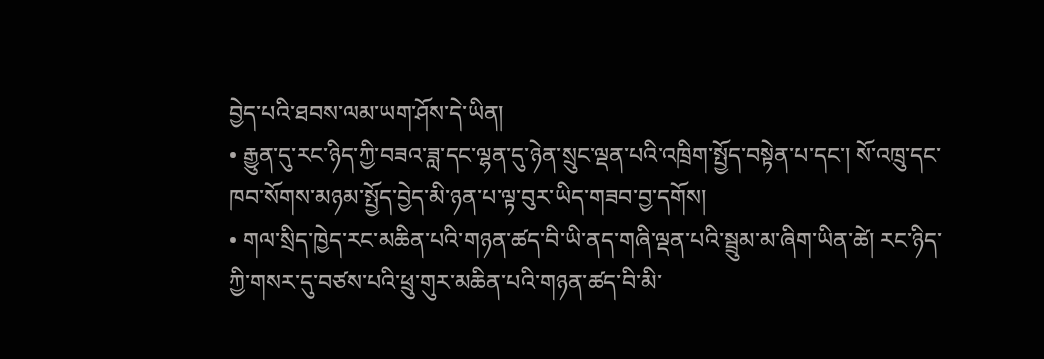བྱེད་པའི་ཐབས་ལམ་ཡག་ཤོས་དེ་ཡིན།
• རྒྱུན་དུ་རང་ཉིད་ཀྱི་བཟའ་ཟླ་དང་ལྷན་དུ་ཉེན་སྲུང་ལྡན་པའི་འཁྲིག་སྤྱོད་བསྟེན་པ་དང་། སོ་འཁྲུ་དང་ཁབ་སོགས་མཉམ་སྤྱོད་བྱེད་མི་ཉན་པ་ལྟ་བུར་ཡིད་གཟབ་བྱ་དགོས།
• གལ་སྲིད་ཁྱེད་རང་མཆིན་པའི་གཉན་ཚད་བི་ཡི་ནད་གཞི་ལྡན་པའི་སྦྲུམ་མ་ཞིག་ཡིན་ཚེ། རང་ཉིད་ཀྱི་གསར་དུ་བཙས་པའི་ཕྲུ་གུར་མཆིན་པའི་གཉན་ཚད་བི་མི་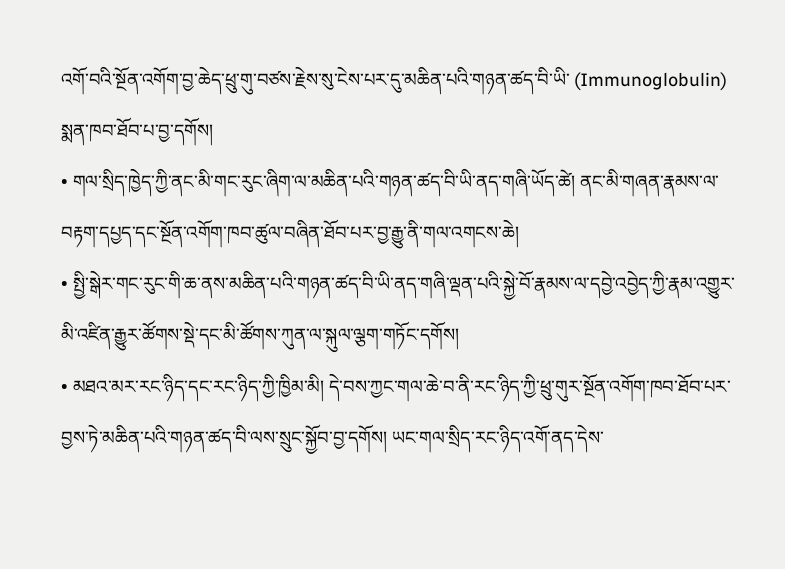འགོ་བའི་སྔོན་འགོག་བྱ་ཆེད་ཕྲུ་གུ་བཙས་རྗེས་སུ་ངེས་པར་དུ་མཆིན་པའི་གཉན་ཚད་བི་ཡི་ (Immunoglobulin) སྨན་ཁབ་ཐོབ་པ་བྱ་དགོས།
• གལ་སྲིད་ཁྱེད་ཀྱི་ནང་མི་གང་རུང་ཞིག་ལ་མཆིན་པའི་གཉན་ཚད་བི་ཡི་ནད་གཞི་ཡོད་ཚེ། ནང་མི་གཞན་རྣམས་ལ་བརྟག་དཔྱད་དང་སྔོན་འགོག་ཁབ་ཚུལ་བཞིན་ཐོབ་པར་བྱ་རྒྱུ་ནི་གལ་འགངས་ཆེ།
• སྤྱི་སྒེར་གང་རུང་གི་ཆ་ནས་མཆིན་པའི་གཉན་ཚད་བི་ཡི་ནད་གཞི་ལྡན་པའི་སྐྱེ་བོ་རྣམས་ལ་དབྱེ་འབྱེད་ཀྱི་རྣམ་འགྱུར་མི་འཛིན་རྒྱུར་ཚོགས་སྡེ་དང་མི་ཚོགས་ཀུན་ལ་སྐུལ་ལྕག་གཏོང་དགོས།
• མཐའ་མར་རང་ཉིད་དང་རང་ཉིད་ཀྱི་ཁྱིམ་མི། དེ་བས་ཀྱང་གལ་ཆེ་བ་ནི་རང་ཉིད་ཀྱི་ཕྲུ་གུར་སྔོན་འགོག་ཁབ་ཐོབ་པར་བྱས་ཏེ་མཆིན་པའི་གཉན་ཚད་བི་ལས་སྲུང་སྐྱོབ་བྱ་དགོས། ཡང་གལ་སྲིད་རང་ཉིད་འགོ་ནད་དེས་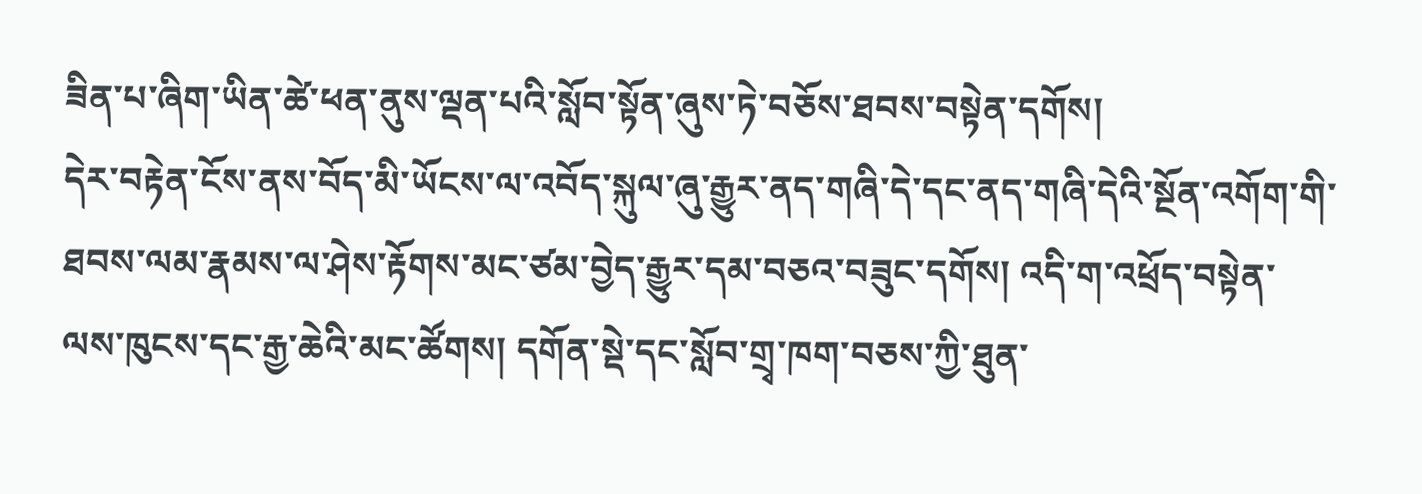ཟིན་པ་ཞིག་ཡིན་ཚེ་ཕན་ནུས་ལྡན་པའི་སློབ་སྟོན་ཞུས་ཏེ་བཅོས་ཐབས་བསྟེན་དགོས།
དེར་བརྟེན་ངོས་ནས་བོད་མི་ཡོངས་ལ་འབོད་སྐུལ་ཞུ་རྒྱུར་ནད་གཞི་དེ་དང་ནད་གཞི་དེའི་སྔོན་འགོག་གི་ཐབས་ལམ་རྣམས་ལ་ཤེས་རྟོགས་མང་ཙམ་བྱེད་རྒྱུར་དམ་བཅའ་བཟུང་དགོས། འདི་ག་འཕྲོད་བསྟེན་ལས་ཁུངས་དང་རྒྱ་ཆེའི་མང་ཚོགས། དགོན་སྡེ་དང་སློབ་གྲྭ་ཁག་བཅས་ཀྱི་ཐུན་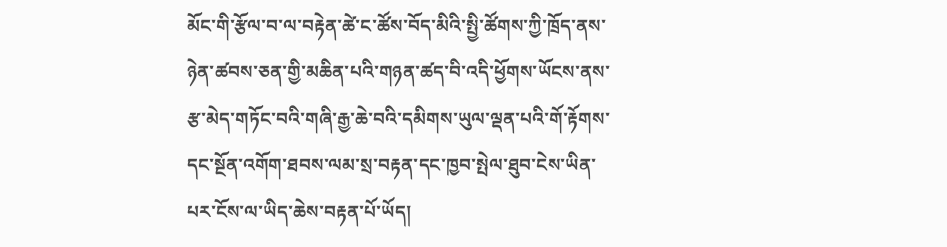མོང་གི་རྩོལ་བ་ལ་བརྟེན་ཚེ་ང་ཚོས་བོད་མིའི་སྤྱི་ཚོགས་ཀྱི་ཁྲོད་ནས་ཉེན་ཚབས་ཅན་གྱི་མཆིན་པའི་གཉན་ཚད་བི་འདི་ཕྱོགས་ཡོངས་ནས་རྩ་མེད་གཏོང་བའི་གཞི་རྒྱ་ཆེ་བའི་དམིགས་ཡུལ་ལྡན་པའི་གོ་རྟོགས་དང་སྔོན་འགོག་ཐབས་ལམ་སྲ་བརྟན་དང་ཁྱབ་སྤེལ་ཐུབ་ངེས་ཡིན་པར་ངོས་ལ་ཡིད་ཆེས་བརྟན་པོ་ཡོད།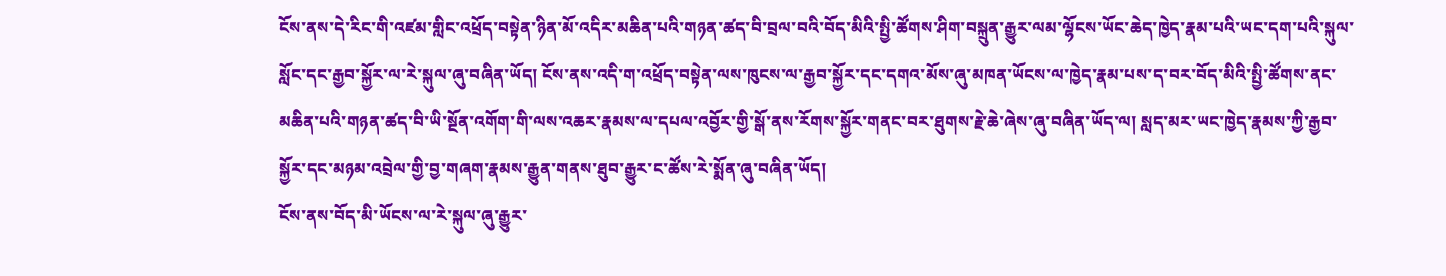ངོས་ནས་དེ་རིང་གི་འཛམ་གླིང་འཕྲོད་བསྟེན་ཉིན་མོ་འདིར་མཆིན་པའི་གཉན་ཚད་བི་བྲལ་བའི་བོད་མིའི་སྤྱི་ཚོགས་ཤིག་བསྐྲུན་རྒྱུར་ལམ་ལྷོངས་ཡོང་ཆེད་ཁྱེད་རྣམ་པའི་ཡང་དག་པའི་སྐུལ་སློང་དང་རྒྱབ་སྐྱོར་ལ་རེ་སྐུལ་ཞུ་བཞིན་ཡོད། ངོས་ནས་འདི་ག་འཕྲོད་བསྟེན་ལས་ཁུངས་ལ་རྒྱབ་སྐྱོར་དང་དགའ་མོས་ཞུ་མཁན་ཡོངས་ལ་ཁྱེད་རྣམ་པས་ད་བར་བོད་མིའི་སྤྱི་ཚོགས་ནང་མཆིན་པའི་གཉན་ཚད་བི་ཡི་སྔོན་འགོག་གི་ལས་འཆར་རྣམས་ལ་དཔལ་འབྱོར་གྱི་སྒོ་ནས་རོགས་སྐྱོར་གནང་བར་ཐུགས་རྗེ་ཆེ་ཞེས་ཞུ་བཞིན་ཡོད་ལ། སླད་མར་ཡང་ཁྱེད་རྣམས་ཀྱི་རྒྱབ་སྐྱོར་དང་མཉམ་འབྲེལ་གྱི་བྱ་གཞག་རྣམས་རྒྱུན་གནས་ཐུབ་རྒྱུར་ང་ཚོས་རེ་སྨོན་ཞུ་བཞིན་ཡོད།
ངོས་ནས་བོད་མི་ཡོངས་ལ་རེ་སྐུལ་ཞུ་རྒྱུར་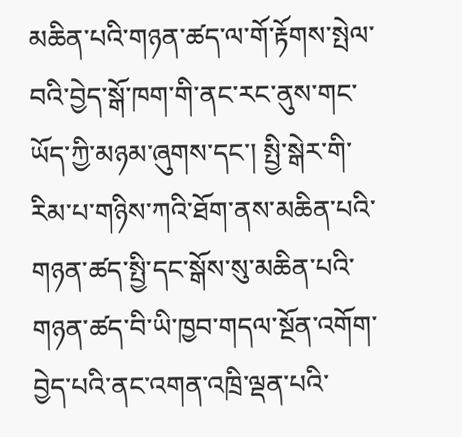མཆིན་པའི་གཉན་ཚད་ལ་གོ་རྟོགས་སྤེལ་བའི་བྱེད་སྒོ་ཁག་གི་ནང་རང་ནུས་གང་ཡོད་ཀྱི་མཉམ་ཞུགས་དང་། སྤྱི་སྒེར་གི་རིམ་པ་གཉིས་ཀའི་ཐོག་ནས་མཆིན་པའི་གཉན་ཚད་སྤྱི་དང་སྒོས་སུ་མཆིན་པའི་གཉན་ཚད་བི་ཡི་ཁྱབ་གདལ་སྔོན་འགོག་བྱེད་པའི་ནང་འགན་འཁྲི་ལྡན་པའི་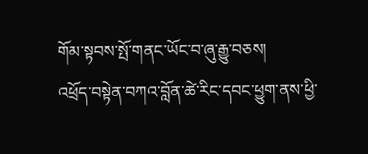གོམ་སྟབས་སྤོ་གནང་ཡོང་བ་ཞུ་རྒྱུ་བཅས།
འཕྲོད་བསྟེན་བཀའ་བློན་ཚེ་རིང་དབང་ཕྱུག་ནས་ཕྱི་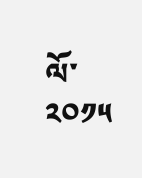ལོ་ ༢༠༡༥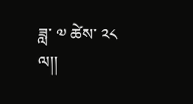ཟླ་ ༧ ཚེས་ ༢༨ ལ།།